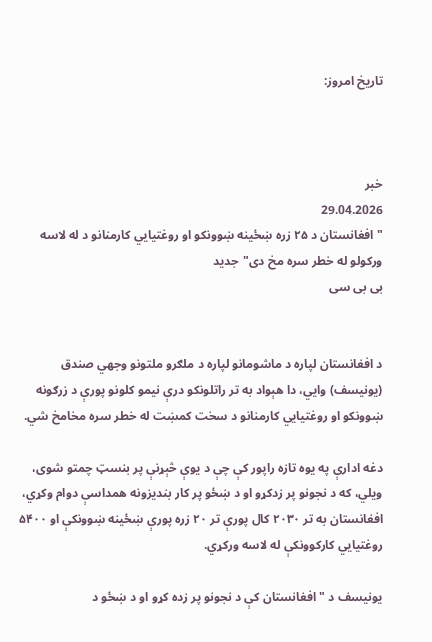تاریخ امروز:



خبر
29.04.2026
"افغانستان د ۲۵ زره ښځینه ښوونکو او روغتیايي کارمنانو د له لاسه ورکولو له خطر سره مخ دی"جدید
بی بی سی


د افغانستان لپاره د ماشومانو لپاره د ملګرو ملتونو وجهي صندق (یونيسف) وايي، دا هېواد به تر راتلونکو درې نیمو کلونو پورې د زرګونه ښوونکو او روغتیايي کارمنانو د سخت کمښت له خطر سره مخامخ شي.

دغه ادارې په یوه تازه راپور کې چې د یوې څېړنې پر بنسټ چمتو شوی، ویلي، که د نجونو پر زد‌کړو او د ښځو پر کار بندیزونه همداسې دوام وکړي، افغانستان به تر ۲۰۳۰ کال پورې تر ۲۰ زره پورې ښځینه ښوونکې او ۵۴۰۰ روغتیايي کارکوونکې له لاسه ورکړي.

یونیسف د "افغانستان کې د نجونو پر زده کړو او د ښځو د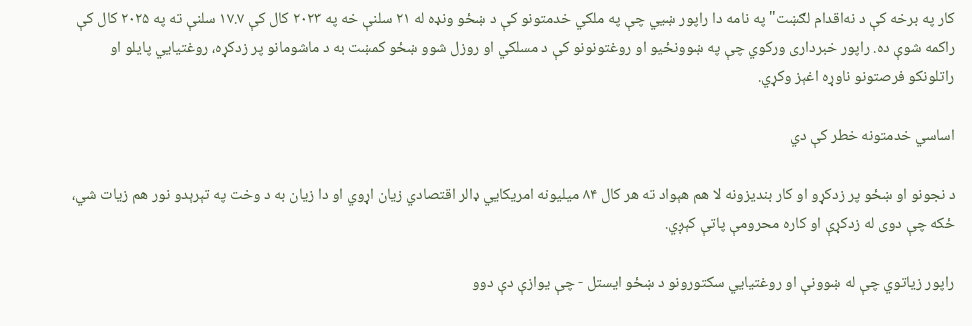کار په برخه کې د نه‌اقدام لګښت" په نامه دا راپور ښيي چې په ملکي خدمتونو کې د ښځو ونډه له ۲۱ سلنې خه په ۲۰۲۳ کال کې ۱۷.۷ سلنې ته په ۲۰۲۵ کال کې راکمه شوې ده. راپور خبرداری ورکوي چې په ښوونځیو او روغتونونو کې د مسلکي او روزل شوو ښځو کمښت به د ماشومانو پر زد‌کړه، روغتیايي پایلو او راتلونکو فرصتونو ناوړه اغېز وکړي.

اساسي خدمتونه خطر کې دي

د نجونو او ښځو پر زد‌کړو او کار بندیزونه لا هم هېواد ته هر کال ۸۴ میلیونه امریکايي ډالر اقتصادي زیان اړوي او دا زیان به د وخت په تېرېدو نور هم زیات شي، ځکه چې دوی له زدکړې او کاره محرومې پاتې کېږي.

راپور زیاتوي چې له ښوونې او روغتیايي سکتورونو د ښځو ایستل - چې یوازې دې دوو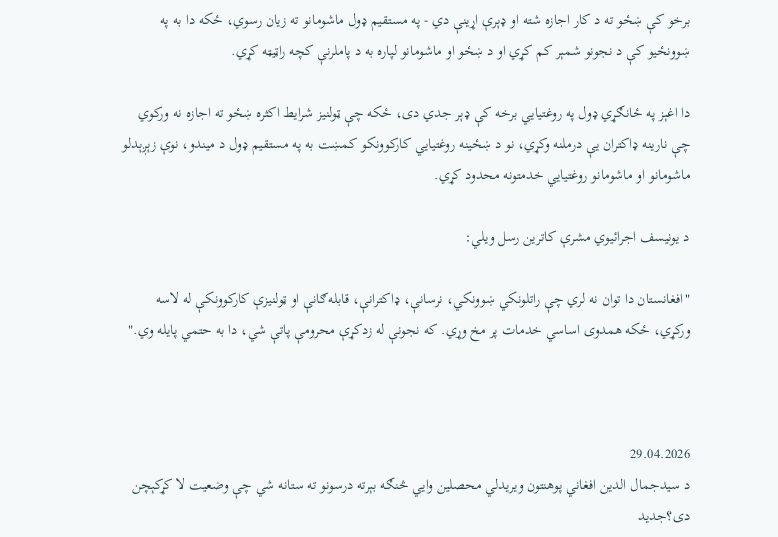برخو کې ښځو ته د کار اجازه شته او ډېرې اړینې دي - په مستقیم ډول ماشومانو ته زیان رسوي، ځکه دا به په ښوونځیو کې د نجونو شمېر کم کړي او د ښځو او ماشومانو لپاره به د پاملرنې کچه راټیټه کړي.

دا اغېز په ځانګړي ډول په روغتیايي برخه کې ډېر جدي دی، ځکه چې ټولنیز شرایط اکثره ښځو ته اجازه نه ورکوي چې نارینه ډاکتران یې درملنه وکړي، نو د ښځینه روغتیايي کارکوونکو کمښت به په مستقیم ډول د میندو، نوې زېږېدلو ماشومانو او ماشومانو روغتیايي خدمتونه محدود کړي.

د یونیسف اجرائیوي مشرې کاترین رسل ویلي:

"افغانستان دا توان نه لري چې راتلونکي ښوونکي، نرسانې، ډاکترانې، قابله‌ګانې او ټولنیزې کارکوونکې له لاسه ورکړي، ځکه همدوی اساسي خدمات پر مخ وړي. که نجونې له زد‌کړې محرومې پاتې شي، دا به حتمي پایله وي."



29.04.2026
د سیدجمال الدین افغاني پوهنتون ویریدلي محصلین وايي څنګه بېرته درسونو ته ستانه شي چې وضعیت لا کړکېچن دی؟جدید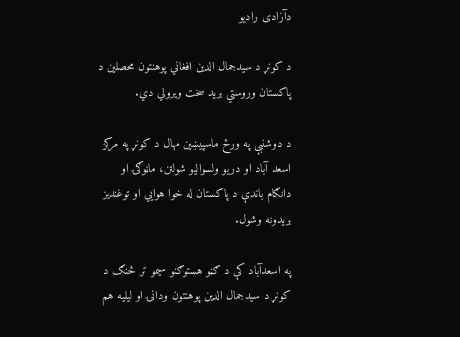دآزادی رادیو

د کونړ د سیدجمال الدین افغاني پوهنتون محصلین د پاکستان وروستي برید سخت ویرولي دي.

د دوشنبې په ورځ ماسپیښین مهال د کونړ په مرکز اسعد آباد او دریو ولسوالیو شولتن، ماڼوګۍ او دانګام باندې د پاکستان له خوا هوايي او توغندیز بریدونه وشول.

په اسعدآباد کې د ګڼو هستوګنو سیمو تر څنګ د کونړ د سیدجمال الدین پوهنتون ودانۍ او لیلیه هم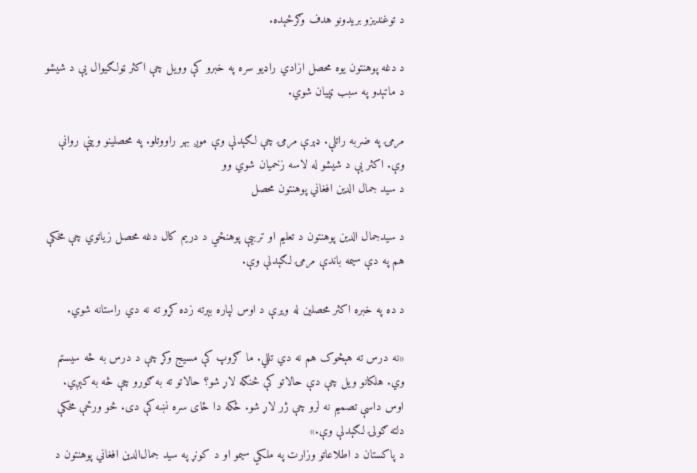د توغندیزو بریدونو هدف وګرځېده.

د دغه پوهنتون یوه محصل ازادي راډیو سره په خبرو کې وویل چې اکثر ټولګیوال یې د شیشو د ماتېدو په سبب ټپيان شوي.

مرمۍ په ضربه راتلې. ډېرې مرمۍ چې لګېدلې وې موږ بهر راووتلو. په محصلینو وینې روانې وې. اکثر یې د شیشو له لاسه زخمیان شوي وو
د سید جمال الدین افغاني پوهنتون محصل

د سیدجمال الدین پوهنتون د تعلیم او تربیې پوهنځي د دریم کال دغه محصل زیاتوي چې مخکې هم په دې سیمه باندې مرمۍ لګېدلې وې.

د ده په خبره اکثر محصلین له ویرې د اوس لپاره بېرته زده کړو ته نه دي راستانه شوي.

«نه درس ته هېڅوک هم نه دي تللي. ما ګروپ کې مسیج وکړ چې د درس به څه سیستم وي. هلکانو ویل چې دې حالاتو کې څنګه لاړ شو؟ حالاتو ته به ګورو چې څه به کېږي. اوس داسې تصمیم نه لرو چې ژر لاړ شو. ځکه دا ځای سره نښه کې دی. څو ورځې مخکې دلته ګولۍ لګېدلې وې.»
د پاکستان د اطلاعاتو وزارت په ملکي سیمو او د کونړ په سید جمال‌الدین افغاني پوهنتون د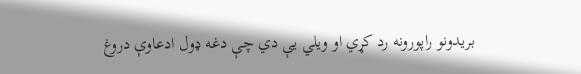بریدونو راپورونه رد کړي او ویلي یې دي چې دغه ډول ادعاوې دروغ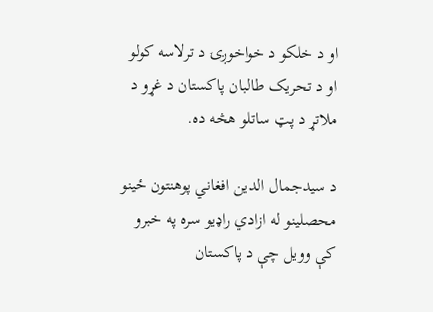او د خلکو د خواخوږۍ د ترلاسه کولو او د تحریک طالبان پاکستان د غړو د ملاتړ د پټ ساتلو هڅه ده.

د سیدجمال الدین افغاني پوهنتون ځینو محصلینو له ازادي راډیو سره په خبرو کې وویل چې د پاکستان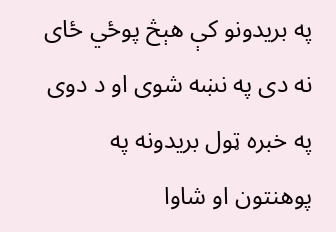په بریدونو کې هېڅ پوځي ځای نه دی په نښه شوی او د دوی په خبره ټول بریدونه په پوهنتون او شاوا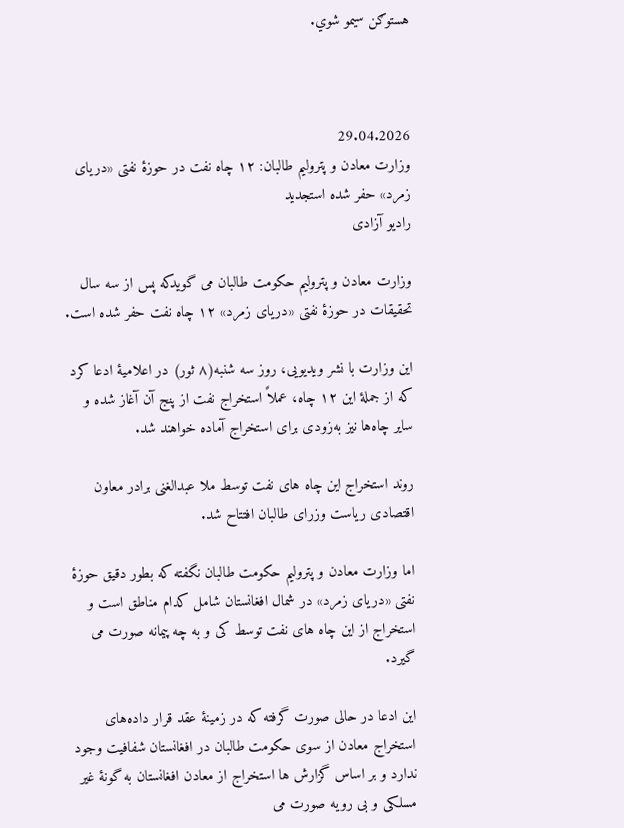هستوګن سیمو شوي.



29.04.2026
وزارت معادن و پترولیم طالبان: ۱۲ چاه نفت در حوزۀ نفتی «دریای زمرد» حفر شده استجدید
رادیو آزادی

وزارت معادن و پترولیم حکومت طالبان می گویدکه پس از سه سال تحقیقات در حوزۀ نفتی «دریای زمرد» ۱۲ چاه نفت حفر شده است.

این وزارت با نشر ویدیویی، روز سه شنبه(۸ ثور) در اعلامیۀ‌ ادعا کرد که از جملۀ این ۱۲ چاه، عملاً استخراج نفت از پنج آن آغاز شده و سایر چاه‌ها نیز به‌زودی برای استخراج آماده خواهند شد.

روند استخراج این چاه های نفت توسط ملا عبدالغنی برادر معاون اقتصادی ریاست وزرای طالبان افتتاح شد.

اما وزارت معادن و پترولیم حکومت طالبان نگفته که بطور دقیق حوزۀ نفتی «دریای زمرد» در شمال افغانستان شامل کدام مناطق است و استخراج از این چاه های نفت توسط کی و به چه پیمانه صورت می گیرد.

این ادعا در حالی صورت گرفته که در زمینۀ عقد قرار داده‌های استخراج معادن از سوی حکومت طالبان در افغانستان شفافیت وجود ندارد و بر اساس گزارش ها استخراج از معادن افغانستان به گونۀ غیر مسلکی و بی رویه صورت می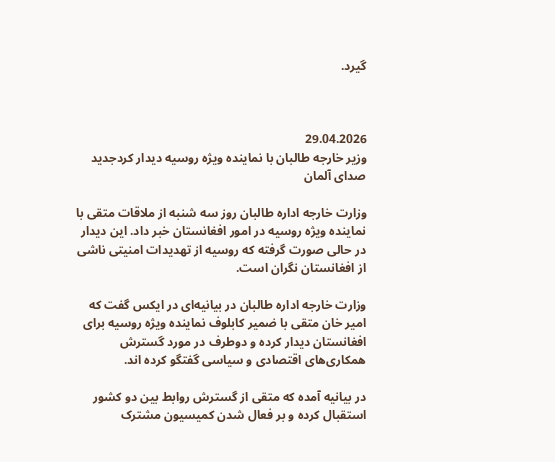گیرد.



29.04.2026
وزیر خارجه طالبان با نماینده ویژه روسیه دیدار کردجدید
صدای آلمان

وزارت خارجه اداره طالبان روز سه شنبه از ملاقات متقی با نماینده ویژه روسیه در امور افغانستان خبر داد. این دیدار در حالی صورت گرفته که روسیه از تهدیدات امنیتی ناشی از افغانستان نگران است.

وزارت خارجه اداره طالبان در بیانیه‌ای در ایکس گفت که امیر خان متقی با ضمیر کابلوف نماینده ویژه روسیه برای افغانستان دیدار کرده و دوطرف در مورد گسترش همکاری‌های اقتصادی و سیاسی گفتگو کرده اند.

در بیانیه آمده که متقی از گسترش روابط بین دو کشور استقبال کرده و بر فعال شدن کمیسیون مشترک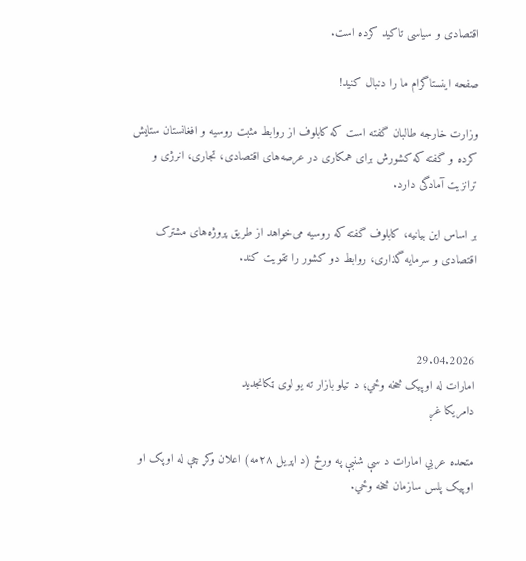اقتصادی و سیاسی تاکید کرده است.

صفحه اینستاگرام ما را دنبال کنید!

وزارت خارجه طالبان گفته است که کابلوف از روابط مثبت روسیه و افغانستان ستایش کرده و گفته که کشورش برای همکاری در عرصه‌های اقتصادی، تجاری، انرژی و ترانزیت آمادگی دارد.

بر اساس این بیانیه، کابلوف گفته که روسیه می‌خواهد از طریق پروژه‌های مشترک اقتصادی و سرمایه گذاری، روابط دو کشور را تقویت کند.



29.04.2026
امارات له اوپیک څخه وځي؛ د تیلو بازار ته یو لوی ټکانجدید
دامریکا غږ

متحده عربي امارات د سې شنبې په ورځ (د اپریل ۲۸مه) اعلان وکړ چې له اوپک او اوپیک پلس سازمان څخه وځي.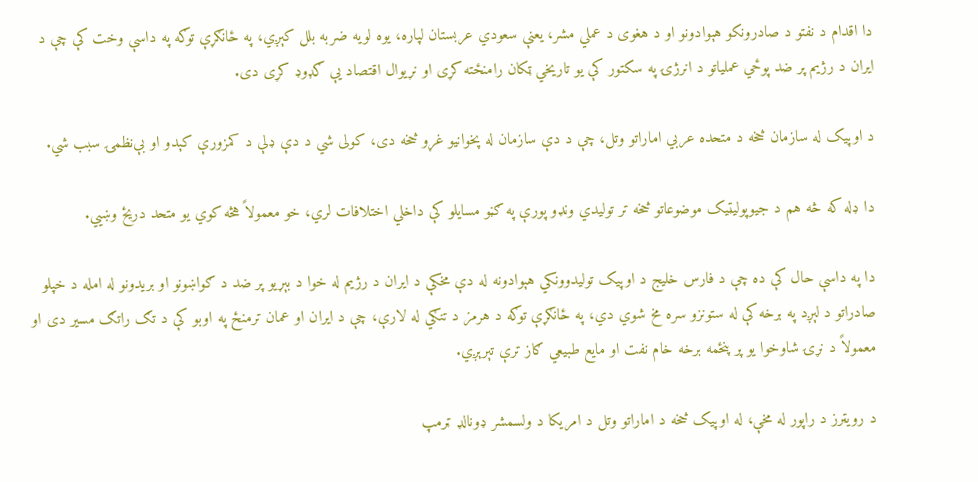دا اقدام د نفتو د صادرونکو هېوادونو او د هغوی د عملي مشر، يعنې سعودي عربستان لپاره، يوه لويه ضربه بلل کېږي، په ځانګړې توګه په داسې وخت کې چې د ایران د رژیم پر ضد پوځي عملياتو د انرژۍ په سکتور کې يو تاريخي ټکان رامنځته کړی او نړيوال اقتصاد يې ګډوډ کړی دی.

د اوپیک له سازمان څخه د متحده عربي اماراتو وتل، چې د دې سازمان له پخوانيو غړو څخه دی، کولی شي د دې ډلې د کمزورې کېدو او بې‌نظمۍ سبب شي.

دا ډله که څه هم د جيوپوليټيک موضوعاتو څخه تر توليدي ونډو پورې په ګڼو مسايلو کې داخلي اختلافات لري، خو معمولاً هڅه کوي يو متحد دريځ وښيي.

دا په داسې حال کې ده چې د فارس خليج د اوپیک توليدوونکي هېوادونه له دې مخکې د ايران د رژيم له خوا د بېړيو پر ضد د ګواښونو او بريدونو له امله د خپلو صادراتو د لېږد په برخه کې له ستونزو سره مخ شوي دي، په ځانګړې توګه د هرمز د تنګي له لارې، چې د ايران او عمان ترمنځ په اوبو کې د تګ راتګ مسیر دی او معمولاً د نړۍ شاوخوا يو پر پنځمه برخه خام نفت او مايع طبيعي ګاز ترې تېرېږي.

د رويټرز د راپور له مخې، له اوپیک څخه د اماراتو وتل د امريکا د ولسمشر ډونالډ ټرمپ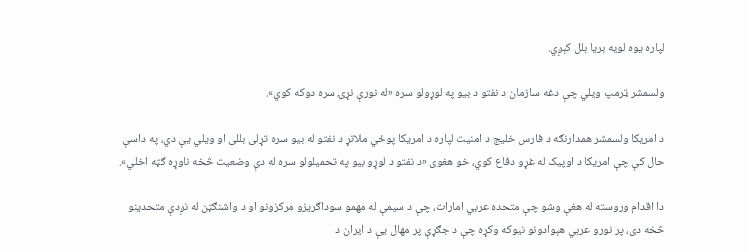لپاره يوه لويه بريا بلل کېږي.

ولسمشر ټرمپ ويلي چې دغه سازمان د نفتو د بيو په لوړولو سره «له نورې نړۍ سره دوکه کوي».

د امريکا ولسمشر همدارنګه د فارس خليج د امنيت لپاره د امريکا پوځي ملاتړ د نفتو له بيو سره تړلی بللی او ويلي يې دي، په داسې حال کې چې امريکا د اوپیک له غړو دفاع کوي، خو هغوی «د نفتو د لوړو بيو په تحميلولو سره له دې وضعيت څخه ناوړه ګټه اخلي».

دا اقدام وروسته له هغې وشو چې متحده عربي امارات، چې د سيمې له مهمو سوداګريزو مرکزونو او د واشنګټن له نږدې متحدینو څخه دی، پر نورو عربي هېوادونو نيوکه وکړه چې د جګړې پر مهال يې د ايران د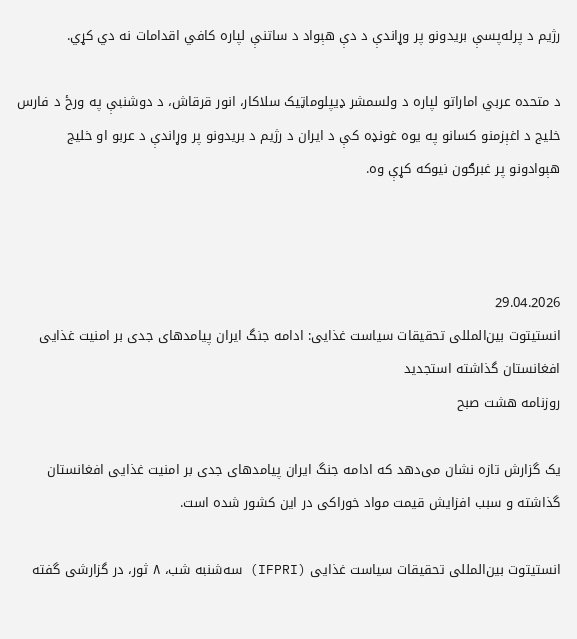رژيم د پرله‌پسې بريدونو پر وړاندې د دې هېواد د ساتنې لپاره کافي اقدامات نه دي کړي.

د متحده عربي اماراتو لپاره د ولسمشر ډيپلوماټيک سلاکار، انور قرقاش، د دوشنبې په ورځ د فارس خليج د اغېزمنو کسانو په يوه غونډه کې د ايران د رژيم د بريدونو پر وړاندې د عربو او خليج هېوادونو پر غبرګون نيوکه کړې وه.



29.04.2026
انستیتوت بین‌المللی تحقیقات سیاست غذایی: ادامه جنگ ایران پیامدهای جدی بر امنیت غذایی افغانستان گذاشته استجدید
روزنامه هشت صبح

یک گزارش تازه نشان می‌دهد که ادامه جنگ ایران پیامدهای جدی بر امنیت غذایی افغانستان گذاشته و سبب افزایش قیمت مواد خوراکی در این کشور شده است.

انستیتوت بین‌المللی تحقیقات سیاست غذایی (IFPRI) سه‌شنبه شب، ۸ ثور، در گزارشی گفته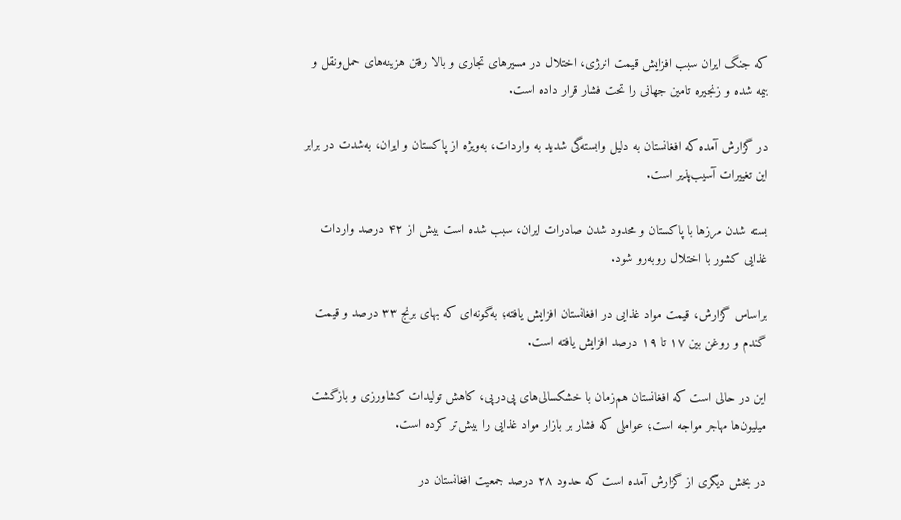که جنگ ایران سبب افزایش قیمت انرژی، اختلال در مسیرهای تجاری و بالا رفتن هزینه‌های حمل‌ونقل و بیمه شده و زنجیره تامین جهانی را تحت فشار قرار داده است.

در گزارش آمده که افغانستان به دلیل وابسته‌گی شدید به واردات، به‌ویژه از پاکستان و ایران، به‌شدت در برابر این تغییرات آسیب‌پذیر است.

بسته شدن مرزها با پاکستان و محدود شدن صادرات ایران، سبب شده است بیش از ۴۲ درصد واردات غذایی کشور با اختلال روبه‌رو شود.

براساس گزارش، قیمت مواد غذایی در افغانستان افزایش یافته؛ به‌گونه‌ای که بهای برنج ۳۳ درصد و قیمت گندم و روغن بین ۱۷ تا ۱۹ درصد افزایش یافته است.

این در حالی است که افغانستان هم‌زمان با خشکسالی‌های پی‌درپی، کاهش تولیدات کشاورزی و بازگشت میلیون‌ها مهاجر مواجه است؛ عواملی که فشار بر بازار مواد غذایی را بیش‌تر کرده است.

در بخش دیگری از گزارش آمده است که حدود ۲۸ درصد جمعیت افغانستان در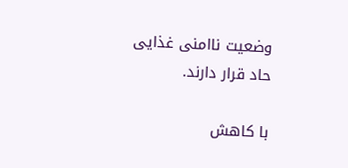وضعیت ناامنی غذایی حاد قرار دارند.

با کاهش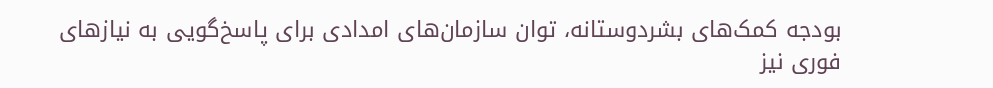بودجه کمک‌های بشردوستانه، توان سازمان‌های امدادی برای پاسخ‌گویی به نیازهای فوری نیز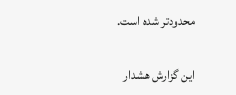محدودتر شده است.

این گزارش هشدار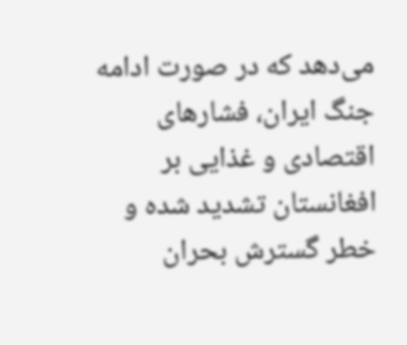می‌دهد که در صورت ادامه جنگ ایران، فشارهای اقتصادی و غذایی بر افغانستان تشدید شده و خطر گسترش بحران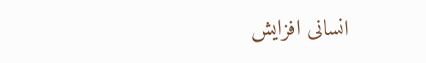انسانی افزایش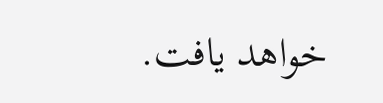خواهد یافت.